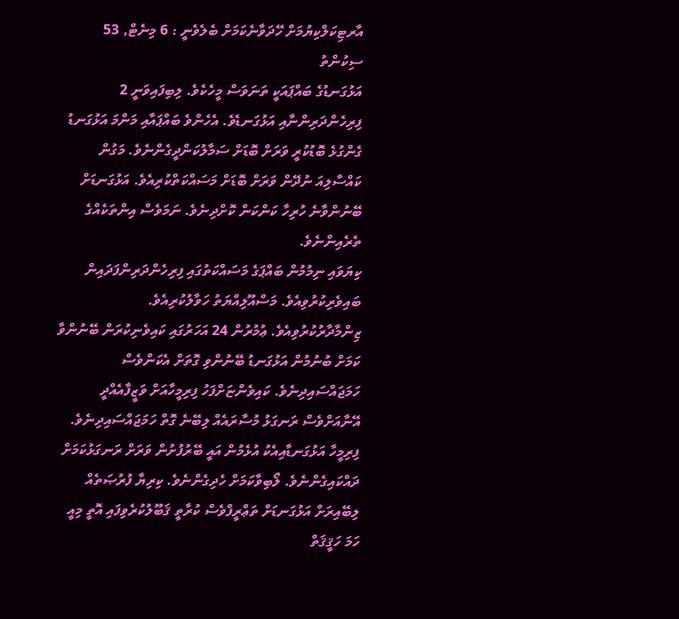އާރޓިކަލްކިޔުމަށް ހޭދަވާނެކަމަށް ބެލެވެނީ : 6 މިނެޓް, 53 ސިކުންތު
އަޅުގަނޑުގެ ބައްޕައަކީ ތަނަވަސް މީހެކެވެ. ލިބިފައިވަނީ 2 ފިރިހެންދަރިންނާއި އަޅުގަނޑެވެ. އެހެންވެ ބައްޕައާއި މަންމަ އަޅުގަނޑު ގެންގުޅެ ބޮޑުކުރީ ވަރަށް ބޮޑަށް ސަމާލުކަންދީގެންނެވެ. މަގުން ކައްސާލިއަ ނުދޭން ވަރަށް ބޮޑަށް މަސައްކަތްކުރިއެވެ. އަޅުގަނޑަށް ބޭނުންވާނެ ހުރިހާ ކަންކަން ކޮށްދިނެވެ. ނަމަވެސް އިންތަކެއްގެ ތެރެއިންނެވެ.
ކިޔަވައި ނިމުމުން ބައްޕަގެ މަސައްކަތުގައި ފިރިހެންދަރިންފަދައިން ބައިވެރިކުރުވިއެވެ. މަސްއޫލިއްޔަތު ހަވާލުކުރިއެވެ. ޒިންމާދާރުކުރުވިއެވެ. ޢުމުރުން 24 އަހަރުގައި ކައިވެނިކުރަން ބޭނުންވާ ކަމަށް ބުނުމުން އަޅުގަނޑު ބޭނުންވި ގޮތަށް އެކަންވެސް ހަމަޖައްސައިދިނެވެ. ކައިވެންޏަށްފަހު ފިރިމީހާއަށް ވަޒީފާއެއްދީ އޭނާއަށްވެސް ރަނގަޅު މުސާރައެއް ލިބޭނެ ގޮތް ހަމަޖައްސައިދިނެވެ.
ފިރިމީހާ އަޅުގަނޑާއިއެކު އުޅެމުން އައީ ބޭރުފުށުން ވަރަށް ރަނގަޅުކަމަށް ދައްކައިގެންނެވެ. ލޯބިވާކަމަށް ހެދިގެންނެވެ. ކިރިޔާ ފުރުޞަތެއް ލިބޭއިރަށް އަޅުގަނޑަށް ތަޢްރީފްވެސް ކުރާތީ ޤަބޫލުކުރެވިފައި އޮތީ މިއީ ހަމަ ހަޤީޤަތް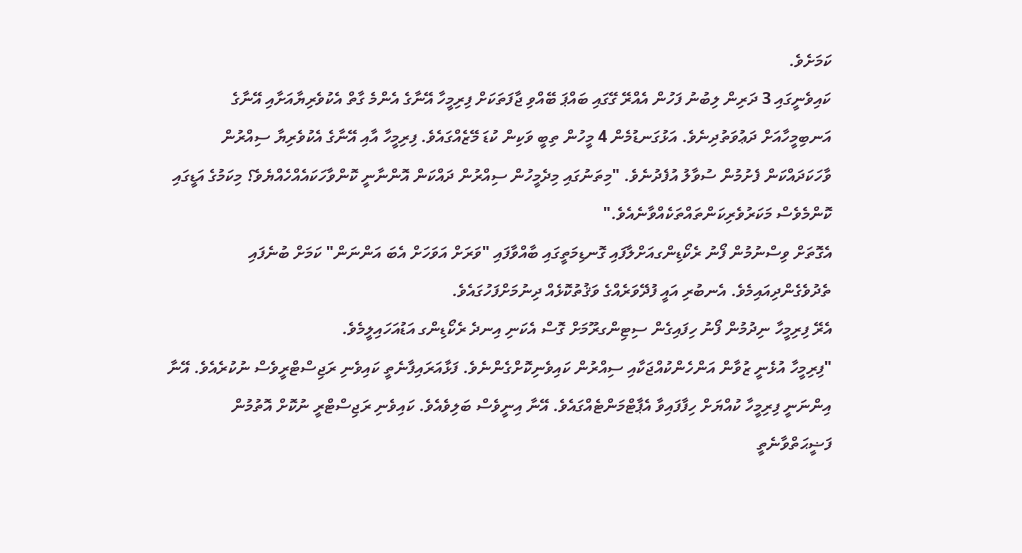ކަމަށެވެ.
ކައިވެނީގައި 3 ދަރިން ލިބުނު ފަހުން އެއްރޭ ގޭގައި ބައްޕަ ބޭއްވި ޖާފަތަކަށް ފިރިމީހާ އޭނާގެ އެންމެ ގާތް އެކުވެރިޔާއަށާއި އޭނާގެ އަނބިމީހާއަށް ދަޢުވަތުދިނެވެ. އަޅުގަނޑުމެން 4 މީހުން ތިބީ ވަކިން ކުޑަ މޭޒެއްގައެވެ. ފިރިމީހާ އާއި އޭނާގެ އެކުވެރިޔާ ސިއްރުން ވާހަކަދައްކަން ފެށުމުން ސުވާލު އުފެދުނެވެ. "މިތަނުގައި މިދެމީހުން ސިއްރުން ދައްކަން އޮންނާނީ ކޮންވާހަކައެއްހެއްޔެވެ؟ މިކަމުގެ އަޑީގައި ކޮންމެވެސް މަކަރުވެރިކަންތައްތަކެއްވާނެއެވެ."
އެގޮތަށް ވިސްނުމުން ފޯނު ރެކޯޑިންގއަށްލާފައި ގޮނޑިމަތީގައި ބާއްވާފައި "ވަރަށް އަވަހަށް އެބަ އަންނަން" ކަމަށް ބުނެފައި ތެދުވެގެންދިއައިމެވެ. އެނބުރި އައީ ފުދޭވަރެއްގެ ވަޤުތުކޮޅެއް ދިނުމަށްފަހުގައެވެ.
އެރޭ ފިރިމީހާ ނިދުމުން ފޯނު ހިފައިގެން ސިޓިންގރޫމަށް ގޮސް އެކަނި އިނދެ ރެކޯޑިންގ އަޑުއަހައިލީމެވެ.
"ފިރިމީހާ އުޅެނީ ޒުވާން އަންހެންކުއްޖަކާއި ސިއްރުން ކައިވެނިކޮށްގެންނެވެ. ފަޅާއަރައިފާނެތީ ކައިވެނި ރަޖިސްޓްރީވެސް ނުކުރެއެވެ. އޭނާ އިންނަނީ ފިރިމީހާ ކުއްޔަށް ހިފާފައިވާ އެޕާޓްމަންޓެއްގައެވެ. އޭނާ އިނީވެސް ބަލިވެއެވެ. ކައިވެނި ރަޖިސްޓްރީ ނުކޮށް އޮތުމުން ފަޟީޙަތްވާނެތީ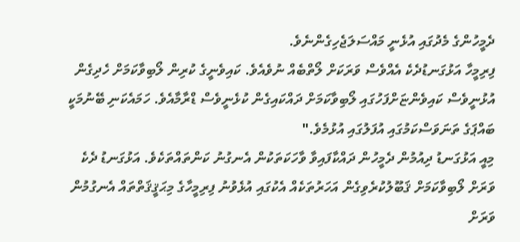ދެމީހުންގެ މެދުގައި އުޅެނީ މައްސަލަޖެހިގެންނެވެ.
ފިރިމީހާ އަޅުގަނޑުދެކެ އެއްވެސް ވަރަކަށް ލޯތްބެއް ނުވެއެވެ. ކައިވެނީގެ ކުރިން ލޯބިވާކަމަށް ހެދިގެން އުޅުނީވެސް ކައިވެންޏަށްފަހުގައި ލޯބިވާކަމަށް ދައްކައިގެން ކުޅެނީވެސް ޑްރާމާއެވެ. ހަމައެކަނި ބޭނުމަކީ ބައްޕަގެ ތަނަވަސްކަމުގައި އުފަލުގައި އުޅުމެވެ."
މިއީ އަޅުގަނޑު ދިއުމުން ދެމީހުން ދައްކާފައިވާ ވާހަކަތަކުން އެނގުނު ކަންތައްތަކެވެ. އަޅުގަނޑު ދެކެ ވަރަށް ލޯބިވާކަމަށް ޤަބޫލުކުރެވިގެން އަހަރުތަކެއް އެކުގައި އުޅެވުނު ފިރިމީހާގެ މިޙަޤީޤަތްތައް އެނގުމުން ވަރަށް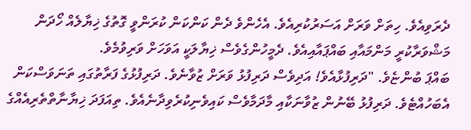ދެރަވިއެވެ. ހިތަށް ވަރަށް އަސަރުކުރިއެވެ. އެހެންވެ ދެން ކަންކަން ކުރަންވީ ގޮތުގެ ޚިޔާލެއް ހޯދަން މަޝްވަރާކުރީ މަންމައާއި ބައްޕައާއިއެވެ. ދެމީހުންގެވެސް ޚިޔާލަކީ އަވަހަށް ވަރިވުމެވެ.
ބައްޕަ ބުންޏެވެ. "ދަރިފުޅާއެވެ! އަދިވެސް ދަރިފުޅު ވަރަށް ޒުވާނެވެ. ދަރިފުޅުގެ ފަރާތުގައި ތަނަވަސްކަން އެބަހުއްޓެވެ. ދަރިފުޅު ބޭނުން ޒުވާނަކާއި މާދަމާވެސް ކައިވެނިކުރެވިދާނެއެވެ. ތިއަފަދަ ޚިޔާނާތްތެރިއެއްގެ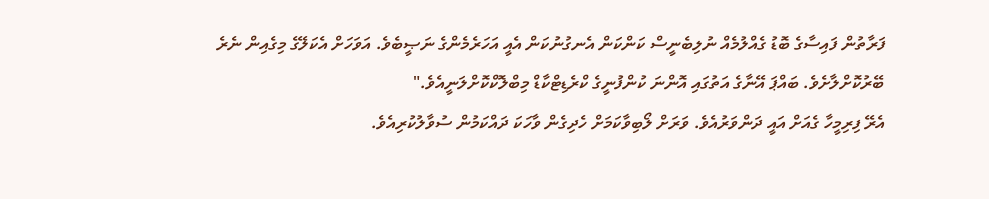ފަރާތުން ފައިސާގެ ބޮޑު ގެއްލުމެއް ނުލިބެނީސް ކަންކަން އެނގުނުކަން އެއީ އަހަރެމެންގެ ނަޞީބެވެ. އަވަހަށް އެކަލޭގެ މިގެއިން ނެރެ ބޭރުކޮށްލާށެވެ. ބައްޕަ އޭނާގެ އަތުގައި އޮންނަ ކުންފުނީގެ ކްރެޑިޓްކާޑް މިބްލޮކްކޮށްލަނީއެވެ."
އެރޭ ފިރިމީހާ ގެއަށް އައީ ދަންވަރުއެވެ. ވަރަށް ލޯބިވާކަމަށް ހެދިގެން ވާހަކަ ދައްކަމުން ސުވާލުކުރިއެވެ.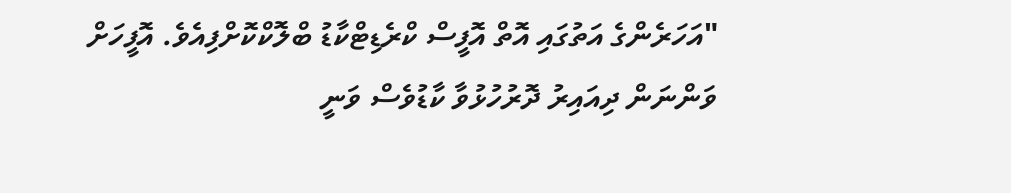"އަހަރެންގެ އަތުގައި އޮތް އޮފީސް ކްރެޑިޓްކާޑު ބްލޮކްކޮށްފިއެވެ. އޮފީހަށް ވަންނަން ދިއައިރު ދޮރުހުޅުވާ ކާޑުވެސް ވަނީ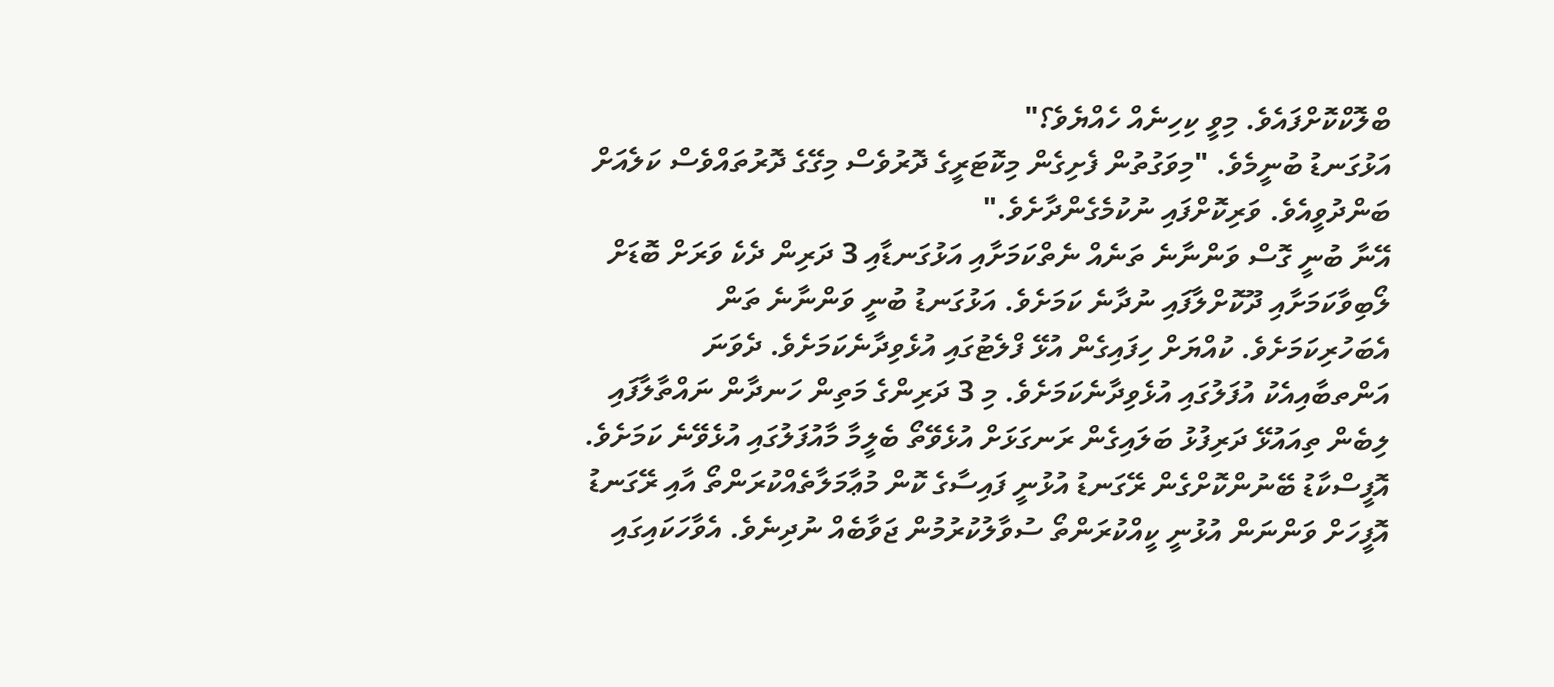ބްލޮކްކޮށްފައެވެ. މިވީ ކިހިނެއް ހެއްޔެވެ؟"
އަޅުގަނޑު ބުނީމެވެ. "މިވަގުތުން ފެށިގެން މިކޮޓަރީގެ ދޮރުވެސް މިގޭގެ ދޮރުތައްވެސް ކަލެއަށް ބަންދުވީއެވެ. ވަރިކޮށްފައި ނުކުމެގެންދާށެވެ."
އޭނާ ބުނީ ގޮސް ވަންނާނެ ތަނެއް ނެތްކަމަށާއި އަޅުގަނޑާއި 3 ދަރިން ދެކެ ވަރަށް ބޮޑަށް ލޯބިވާކަމަށާއި ދޫކޮށްލާފައި ނުދާނެ ކަމަށެވެ. އަޅުގަނޑު ބުނީ ވަންނާނެ ތަން އެބަހުރިކަމަށެވެ. ކުއްޔަށް ހިފައިގެން އުޅޭ ފްލެޓުގައި އުޅެވިދާނެކަމަށެވެ. ދެވަނަ އަންތބާއިއެކު އުފަލުގައި އުޅެވިދާނެކަމަށެވެ. މި 3 ދަރިންގެ މަތިން ހަނދާން ނައްތާލާފައި ލިބެން ތިއައުޅޭ ދަރިފުޅު ބަލައިގެން ރަނގަޅަށް އުޅެވޭތޯ ބެލީމާ މާއުފަލުގައި އުޅެވޭނެ ކަމަށެވެ.
އޮފީސްކާޑު ބޭނުންކޮށްގެން ރޭގަނޑު އުޅުނީ ފައިސާގެ ކޮން މުޢާމަލާތެއްކުރަންތޯ އާއި ރޭގަނޑު އޮފީހަށް ވަންނަން އުޅުނީ ކީއްކުރަންތޯ ސުވާލުކުރުމުން ޖަވާބެއް ނުދިނެވެ. އެވާހަކައިގައި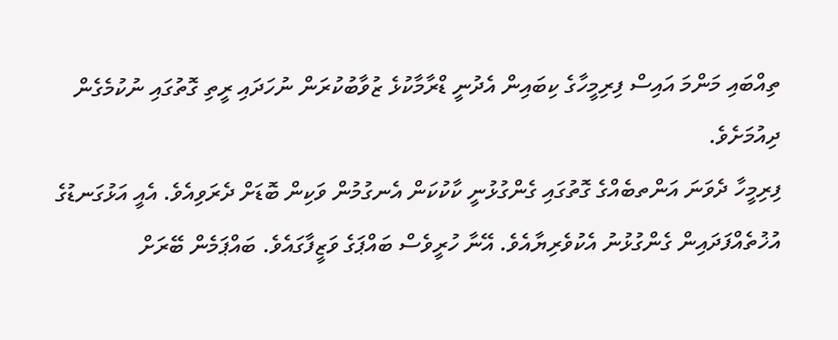ތިއްބައި މަންމަ އައިސް ފިރިމީހާގެ ކިބައިން އެދުނީ ޑްރާމާކުޅެ ޒުވާބުކުރަން ނުހަދައި ރީތި ގޮތުގައި ނުކުމެގެން ދިއުމަށެވެ.
ފިރިމީހާ ދެވަނަ އަންތބެއްގެ ގޮތުގައި ގެންގުޅުނީ ކާކުކަން އެނގުމުން ވަކިން ބޮޑަށް ދެރަވިއެވެ. އެއީ އަޅުގަނޑުގެ އުޚުތެއްފަދައިން ގެންގުޅުނު އެކުވެރިޔާއެވެ. އޭނާ ހުރީވެސް ބައްޕަގެ ވަޒީފާގައެވެ. ބައްޕަމެން ބޭރަށް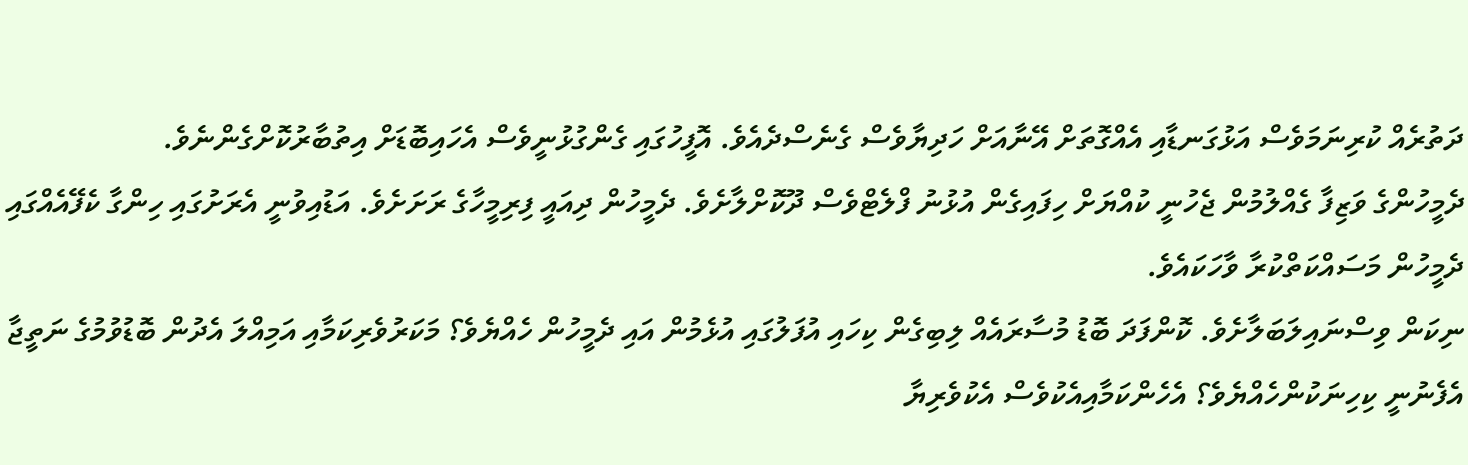ދަތުރެއް ކުރިނަމަވެސް އަޅުގަނޑާއި އެއްގޮތަށް އޭނާއަށް ހަދިޔާވެސް ގެނެސްދެއެވެ. އޮފީހުގައި ގެންގުޅުނީވެސް އެހައިބޮޑަށް އިތުބާރުކޮށްގެންނެވެ.
ދެމީހުންގެ ވަޒިފާ ގެއްލުމުން ޖެހުނީ ކުއްޔަށް ހިފައިގެން އުޅުނު ފްލެޓްވެސް ދޫކޮށްލާށެވެ. ދެމީހުން ދިއައީ ފިރިމީހާގެ ރަށަށެވެ. އަޑުއިވުނީ އެރަށުގައި ހިންގާ ކެފޭއެއްގައި ދެމީހުން މަސައްކަތްކުރާ ވާހަކައެވެ.
ނިކަން ވިސްނައިލަބަލާށެވެ. ކޮންފަދަ ބޮޑު މުސާރައެއް ލިބިގެން ކިހައި އުފަލުގައި އުޅެމުން އައި ދެމީހުން ހެއްޔެވެ؟ މަކަރުވެރިކަމާއި އަމިއްލަ އެދުން ބޮޑުވުމުގެ ނަތީޖާ އެފެނުނީ ކިހިނަކުންހެއްޔެވެ؟ އެހެންކަމާއިއެކުވެސް އެކުވެރިޔާ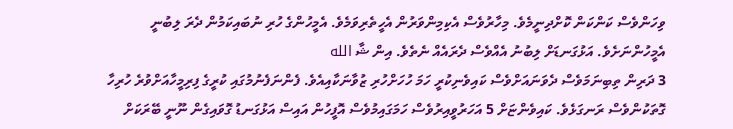ވިހަންވެސް ކަންކަން ކޮށްދިނީމެވެ. މިހާރުވެސް އެކިމިންވަރުން އެހީތެރިވަމެވެ. އެމީހުންގެ ހުރި ނުބައިކަމުން ދެރަ ލިބުނީ އެމީހުންނަށެވެ. އަޅުގަނޑަށް ލިބުނު އެއްވެސް ދެރައެއް ނެތެވެ. އިން ޝާ الله
3 ދަރިން ތިބިނަމަވެސް ދެވަނައަށްވެސް ކައިވެނިކުރީ ހަމަ ހުހަށްހުރި ޒުވާނަކާއިއެވެ. ފެންނަފެނުމުގައި ކުރީގެ ފިރިމީހާއަށްވުރެ ހުރިހާ ގޮތަކުންވެސް ރަނގަޅެވެ. ކައިވެންޏަށް 5 އަހަރުވީއިރުވެސް ހަމަގައިމުވެސް އޮފީހުން އައިސް އަޅުގަނޑު ގޮވައިގެން ނޫނީ ބޭރަކަށް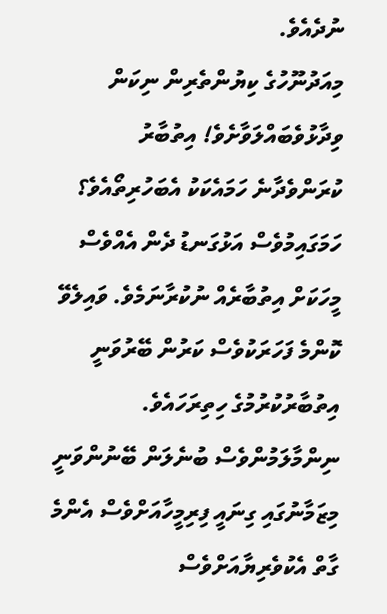ނުދެއެވެ.
މިއަދުނޫހުގެ ކިޔުންތެރިން ނިކަން ވިދާޅުވެބައްލަވާށެވެ! އިތުބާރު ކުރަންވެދާނެ ހަމައެކަކު އެބަހުރިތޯއެވެ؟ ހަމަގައިމުވެސް އަޅުގަނޑު ދެން އެއްވެސް މީހަކަށް އިތުބާރެއް ނުކުރާނަމެވެ. ވައިލެވޭ ކޮންމެ ފަހަރަކުވެސް ކަރުން ބޭރުވަނީ އިތުބާރުކުރުމުގެ ހިތިރަހައެވެ. ނިންމާލަމުންވެސް ބުނެލަން ބޭނުންވަނީ މިޒަމާނުގައި ގިނައީ ފިރިމީހާއަށްވެސް އެންމެ ގާތް އެކުވެރިޔާއަށްވެސް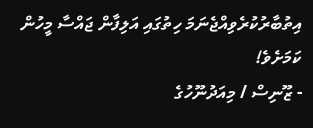އިތުބާރުކުރެވިއްޖެނަމަ ހިތުގައި އަލިފާން ޖައްސާ މީހުން ކަމަށެވެ!
- ޒޫނިސް / މިއަދުނޫހުގެ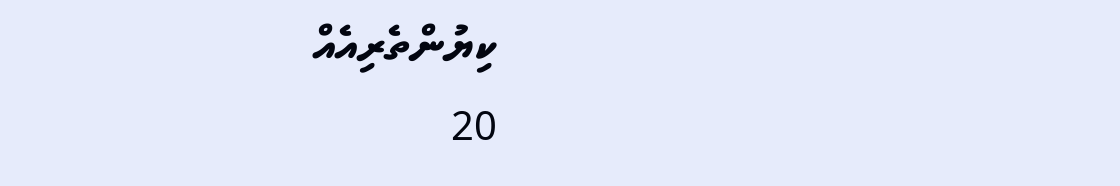ކިޔުންތެރިއެއް
20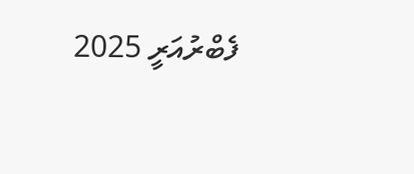ފެބްރުއަރީ 2025